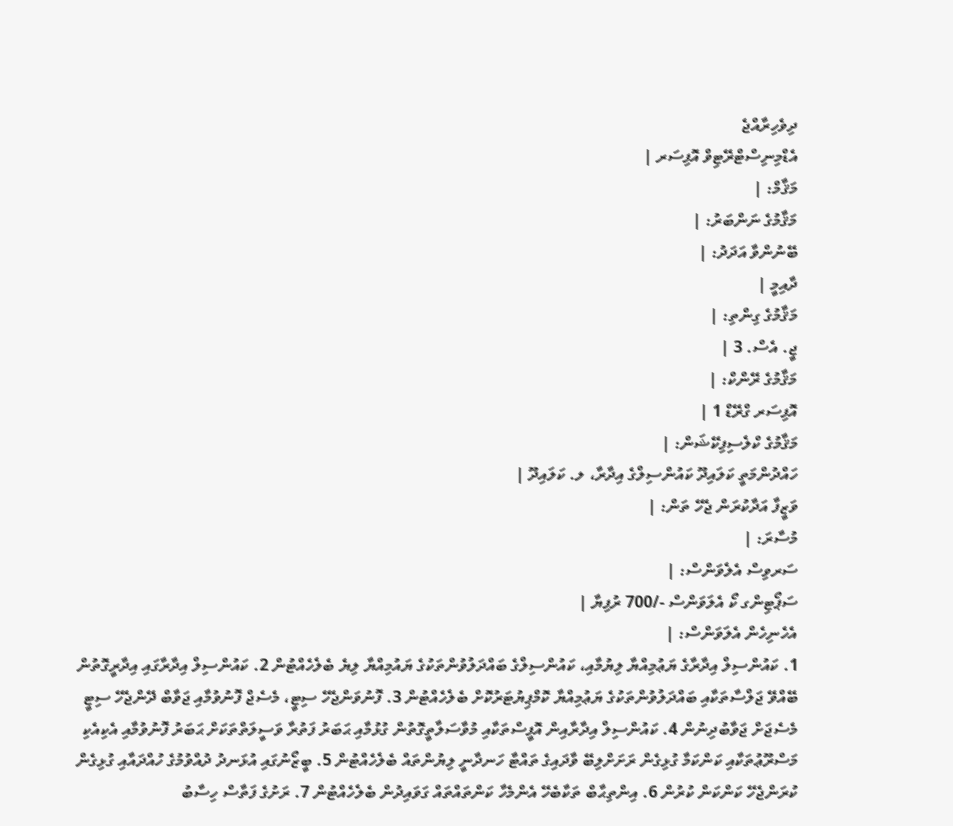ދިވެހިރާއްޖެ
އެޑްމިނިސްޓްރޭޓިވް އޮފިސަރ |
މަޤާމް: |
މަޤާމުގެ ނަންބަރު: |
ބޭނުންވާ އަދަދު: |
ދާއިމީ |
މަޤާމުގެ ގިންތި: |
ޖީ. އެސް. 3 |
މަޤާމުގެ ރޭންކް: |
އޮފިސަރ ގްރޭޑް 1 |
މަޤާމުގެ ކްލެސިފިކޭޝަން: |
ހައްދުންމަތީ ކަލައިދޫ ކައުންސިލްގެ އިދާރާ، ލ. ކަލައިދޫ |
ވަޒީފާ އަދާކުރަން ޖެހޭ ތަން: |
މުސާރަ: |
ސަރވިސް އެލެވަންސް: |
ސަޕޯޓިންގ ކޯ އެލަވަންސް -/700 ރުފިޔާ |
އެހެނިހެން އެލަވަންސް: |
1. ކައުންސިލް އިދާރާގެ ޔަޢުމިއްޔާ ލިޔުމާއި، ކައުންސިލްގެ ބައްދަލުވުންތަކުގެ ޔައުމިއްޔާ ލިޔެ ބެލެހެއްޓުން 2. ކައުންސިލް އިދާރާގައި އިދާރީގޮތުން ބޭއްވޭ ޖަލްސާތަކާއި ބައްދަލުވުންތަކުގެ ޔަޢުމިއްޔާ ކޮމްޕިޔުޓަރުކޮށް ބެލެހެއްޓުން 3. ފޮނުވަންޖެހޭ ސިޓީ، މެސެޖް ފޮނުވުމާއި ޖަވާބް ދޭންޖެހޭ ސިޓީ މެސެޖަށް ޖަވާބުދިނުން 4. ކައުންސިލް އިދާރާއިން އޮފީސްތަކާއި މުވާސަލާތީގޮތުން ގުޅުމާއި ޙަބަރު ފަތުރާ ވަސީލަތްތަކަށް ޙަބަރު ފޮނުވުމާއި އެކިއެކި މަސްރޫޢުތަކާއި ކަންކަމާ ގުޅިގެން ރަށަށްލިބޭ ވާދައިގެ ތައްޓާ ހަނދާނީ ލިޔުންތައް ބެލެހެއްޓުން 5. ބީޒޯނުގައި އުޅަނދު ދުއްވުމުގެ ހުއްދައާއި ގުޅިގެން ކުރަންޖެހޭ ކަންކަން ކުރުން 6. އިންތިޙާބް ތަކާބެހޭ އެންމެހާ ކަންތައްތައް ގަވައިދުން ބެލެހެއްޓުން 7. ރަށުގެ ފަތާސް ހިސާބު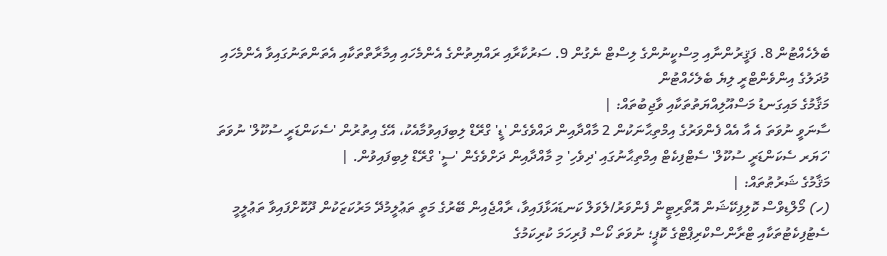ބެލެހެއްޓުން 8. ފަޤީރުންނާއި މިސްކީނުންގެ ލިސްޓް ނެގުން 9. ސަރުކާރާއި ރައްޔިތުންގެ އެންމެހައި އިމާރާތްތަކާއި އެތަންތަނުގައިވާ އެންމެހައި މުދަލުގެ އިންވެންޓްރީ ލިޔެ ބެލެހެއްޓުން
މަޤާމުގެ މައިގަނޑު މަސްއޫލިއްޔަތުތަކާއި ވާޖިބުތައް: |
ސާނަވީ ނުވަތަ އެ އާ އެއް ފެންވަރުގެ އިމްތިޙާނަކުން 2 މާއްދާއިން ދައްވެގެން 'ޑީ' ގްރޭޑް ލިބިފައިވުމާއެކު، އޭގެ އިތުރުން 'ސެކަންޑަރީ ސުކޫލް' ނުވަތަ 'ހަޔަރ ސެކަންޑަރީ ސުކޫލް' ސެޓްފިކެޓް އިމްތިޙާނުގައި 'ދިވެހި' މި މާއްދާއިން ދަށްވެގެން 'ސީ' ގްރޭޑް ލިބިފައިވުން. |
މަޤާމުގެ ޝަރުޠުތައް: |
(ހ) މޯލްޑިވްސް ކޮލިފިކޭޝަން އޮތޯރިޓީން ފެންވަރު/ލެވަލް ކަނޑައަޅާފައިވާ، ރާއްޖެއިން ބޭރުގެ މަތީ ތަޢުލީމުދޭ މަރުކަޒަކުން ދޫކޮށްފައިވާ ތަޢުލީމީ ސެޓުފިކެޓުތަކާއި ޓްރާންސްކްރިޕްޓްގެ ކޮޕީ؛ ނުވަތަ ކޯސް ފުރިހަމަ ކުރިކަމުގެ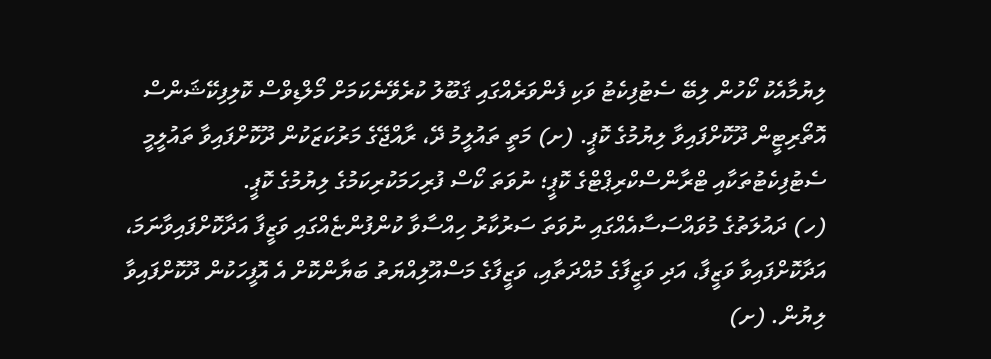ލިޔުމާއެކު ކޯހުން ލިބޭ ސެޓުފިކެޓު ވަކި ފެންވަރެއްގައި ޤަބޫލު ކުރެވޭނެކަމަށް މޯލްޑިވްސް ކޮލިފިކޭޝަންސް އޮތޯރިޓީން ދޫކޮށްފައިވާ ލިޔުމުގެ ކޮޕީ. (ށ) މަތީ ތައުލީމު ދޭ، ރާއްޖޭގެ މަރުކަޒަކުން ދޫކޮށްފައިވާ ތައުލީމީ ސެޓުފިކެޓުތަކާއި ޓްރާންސްކްރިޕްޓްގެ ކޮޕީ؛ ނުވަތަ ކޯސް ފުރިހަމަކުރިކަމުގެ ލިޔުމުގެ ކޮޕީ.
(ހ) ދައުލަތުގެ މުވައްސަސާއެއްގައި ނުވަތަ ސަރުކާރު ހިއްސާވާ ކުންފުންޏެއްގައި ވަޒީފާ އަދާކޮށްފައިވާނަމަ، އަދާކޮށްފައިވާ ވަޒީފާ، އަދި ވަޒީފާގެ މުއްދަތާއި، ވަޒީފާގެ މަސްއޫލިއްޔަތު ބަޔާންކޮށް އެ އޮފީހަކުން ދޫކޮށްފައިވާ ލިޔުން. (ށ)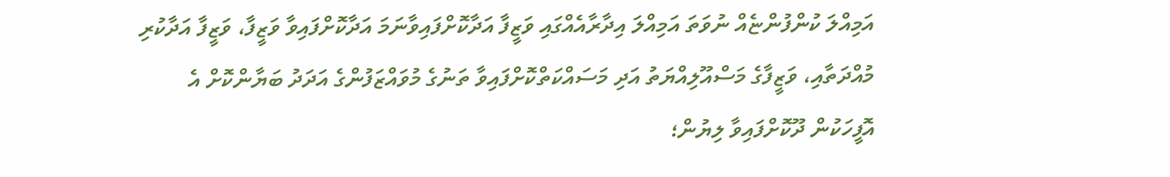އަމިއްލަ ކުންފުންޏެއް ނުވަތަ އަމިއްލަ އިދާރާއެއްގައި ވަޒީފާ އަދާކޮށްފައިވާނަމަ އަދާކޮށްފައިވާ ވަޒީފާ، ވަޒީފާ އަދާކުރި މުއްދަތާއި، ވަޒީފާގެ މަސްއޫލިއްޔަތު އަދި މަސައްކަތްކޮށްފައިވާ ތަނުގެ މުވައްޒަފުންގެ އަދަދު ބަޔާންކޮށް އެ އޮފީހަކުން ދޫކޮށްފައިވާ ލިޔުން؛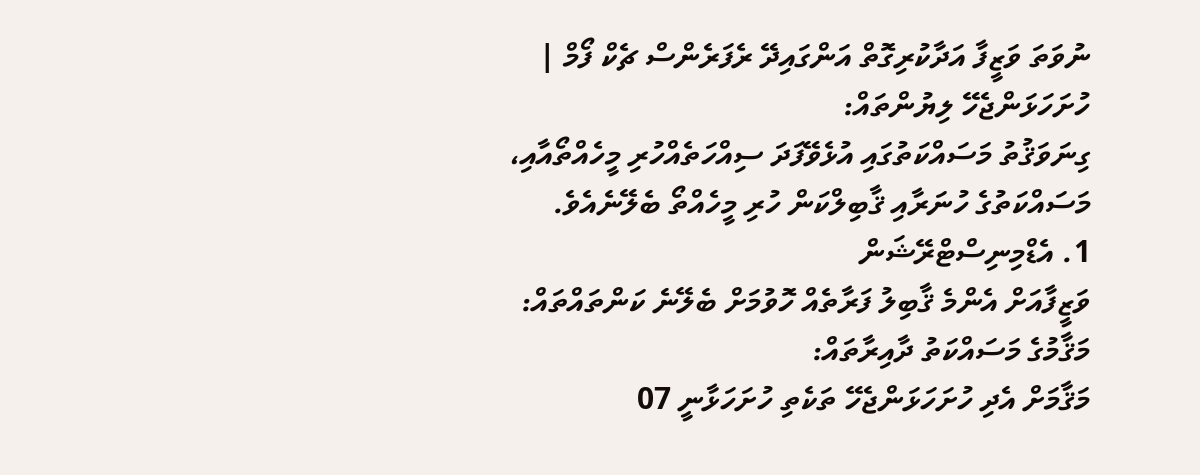ނުވަތަ ވަޒީފާ އަދާކުރިގޮތް އަންގައިދޭ ރެފަރެންސް ޗެކް ފޯމް |
ހުށަހަޅަންޖެހޭ ލިޔުންތައް:
ގިނަވަޤުތު މަސައްކަތުގައި އުޅެވޭފަދަ ސިއްހަތެއްހުރި މީހެއްތޯއާއި، މަސައްކަތުގެ ހުނަރާއި ޤާބިލްކަން ހުރި މީހެއްތޯ ބެލޭނެއެވެ.
1. އެޑްމިނިސްޓްރޭޝަން
ވަޒީފާއަށް އެންމެ ޤާބިލު ފަރާތެއް ހޮވުމަށް ބެލޭނެ ކަންތައްތައް:
މަޤާމުގެ މަސައްކަތު ދާއިރާތައް:
މަޤާމަށް އެދި ހުށަހަޅަންޖެހޭ ތަކެތި ހުށަހަޅާނީ 07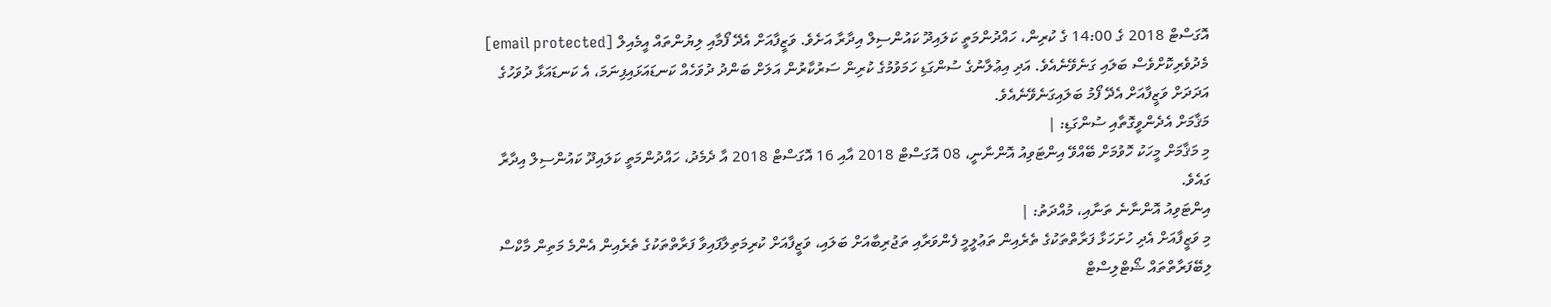އޮގަސްޓް 2018 ގެ 14:00 ގެ ކުރިން، ހައްދުންމަތީ ކަލައިދޫ ކައުންސިލް އިދާރާ އަށެވެ. ވަޒީފާއަށް އެދޭ ފޯމާއި ލިޔުންތައް އީމެއިލް [email protected] މެދުވެރިކޮށްވެސް ބަލައި ގަނެވޭނެއެވެ. އަދި އިޢުލާނުގެ ސުންގަޑި ހަމަވުމުގެ ކުރިން ސަރުކާރުން އަލަށް ބަންދު ދުވަހެއް ކަނޑައަޅައިފިނަމަ، އެ ކަނޑައަޅާ ދުވަހުގެ އަދަދަށް ވަޒީފާއަށް އެދޭ ފޯމު ބަލައިގަނެވޭނެއެވެ.
މަޤާމަށް އެދެންވީގޮތާއި ސުންގަޑި: |
މި މަޤާމަށް މީހަކު ހޮވުމަށް ބޭއްވޭ އިންޓަވިއު އޮންނާނީ، 08 އޮގަސްޓް 2018 އާއި 16 އޮގަސްޓް 2018 އާ ދެމެދު، ހައްދުންމަތީ ކަލައިދޫ ކައުންސިލް އިދާރާ ގައެވެ.
އިންޓަވިއު އޮންނާނެ ތަނާއި، މުއްދަތު: |
މި ވަޒީފާއަށް އެދި ހުށަހަޅާ ފަރާތްތަކުގެ ތެރެއިން ތަޢުލީމީ ފެންވަރާއި ތަޖުރިބާއަށް ބަލައި، ވަޒީފާއަށް ކުރިމަތިލާފައިވާ ފަރާތްތަކުގެ ތެރެއިން އެންމެ މަތިން މާކްސް ލިބޭފަރާތްތައް ޝޯޓްލިސްޓް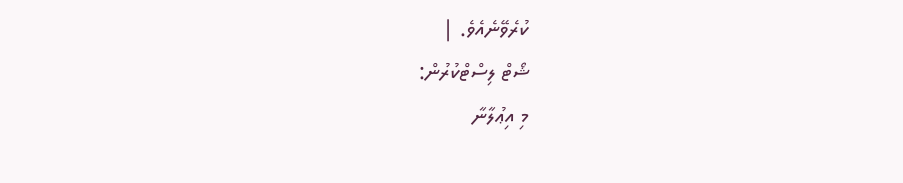ކުރެވޭނެއެވެ. |
ޝޯޓް ލިސްޓްކުރުން:
މި އިޢުލާނާ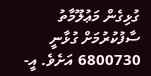ގުޅިގެން މަޢުލޫމާތު ސާފުކުރުމަށް ގުޅާނީ 6800730 އަށެވެ. އީ-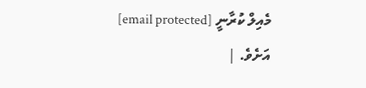މެއިލް ކުރާނީ [email protected] އަށެވެ. |